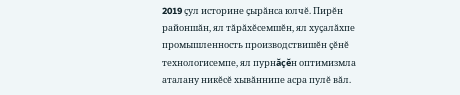2019 çул историне çырăнса юлчĕ. Пирĕн районшăн, ял тăрăхĕсемшĕн, ял хуçалăхпе промышленность производствишĕн çĕнĕ технологисемпе, ял пурнăçĕн оптимизмла аталану никĕсĕ хывăннипе асра пулĕ вăл.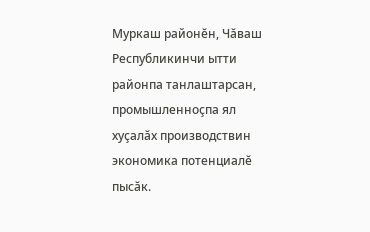Муркаш районĕн, Чăваш Республикинчи ытти районпа танлаштарсан, промышленноçпа ял хуçалăх производствин экономика потенциалĕ пысăк.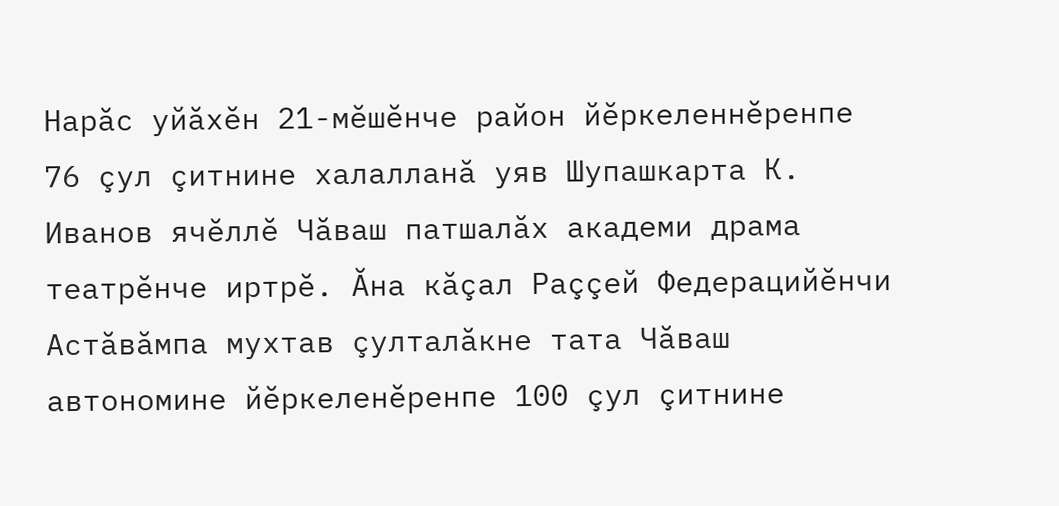Нарăс уйăхĕн 21-мĕшĕнче район йĕркеленнĕренпе 76 çул çитнине халалланă уяв Шупашкарта К. Иванов ячĕллĕ Чăваш патшалăх академи драма театрĕнче иртрĕ. Ăна кăçал Раççей Федерацийĕнчи Астăвăмпа мухтав çулталăкне тата Чăваш автономине йĕркеленĕренпе 100 çул çитнине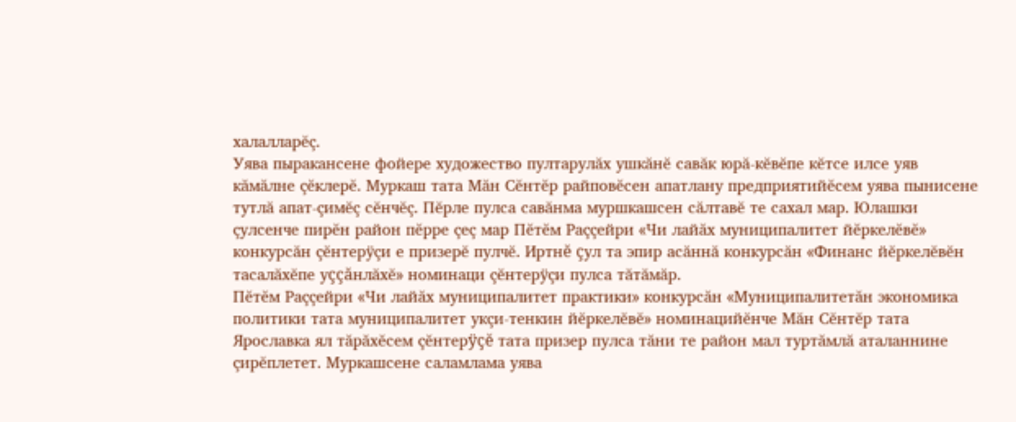халалларĕç.
Уява пыракансене фойере художество пултарулăх ушкăнĕ савăк юрă-кĕвĕпе кĕтсе илсе уяв кăмăлне çĕклерĕ. Муркаш тата Мăн Сĕнтĕр райповĕсен апатлану предприятийĕсем уява пынисене тутлă апат-çимĕç сĕнчĕç. Пĕрле пулса савăнма муршкашсен сăлтавĕ те сахал мар. Юлашки çулсенче пирĕн район пĕрре çеç мар Пĕтĕм Раççейри «Чи лайăх муниципалитет йĕркелĕвĕ» конкурсăн çĕнтерÿçи е призерĕ пулчĕ. Иртнĕ çул та эпир асăннă конкурсăн «Финанс йĕркелĕвĕн тасалăхĕпе уççăнлăхĕ» номинаци çĕнтерÿçи пулса тăтăмăр.
Пĕтĕм Раççейри «Чи лайăх муниципалитет практики» конкурсăн «Муниципалитетăн экономика политики тата муниципалитет укçи-тенкин йĕркелĕвĕ» номинацийĕнче Мăн Сĕнтĕр тата Ярославка ял тăрăхĕсем çĕнтерÿçĕ тата призер пулса тăни те район мал туртăмлă аталаннине çирĕплетет. Муркашсене саламлама уява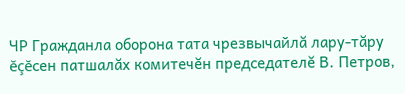ЧР Гражданла оборона тата чрезвычайлă лару-тăру ĕçĕсен патшалăх комитечĕн председателĕ В. Петров,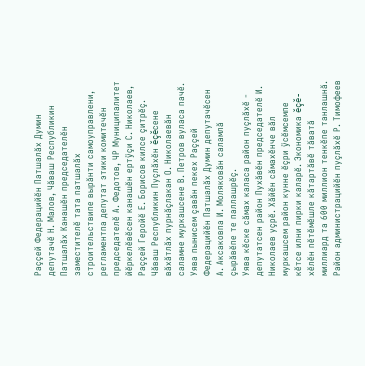Раççей Федерацийĕн Патшалăх Думин депутачĕ Н. Малов, Чăваш Республикин Патшалăх Канашĕн председателĕн заместителĕ тата патшалăх строительствипе вырăнти самоуправлени, регламентпа депутат этики комитечĕн председателĕ А. Федотов, ЧР Муниципалитет йĕркелĕвĕсен канашĕн ертÿçи С. Николаев, Раççей Геройĕ Е. Борисов килсе çитрĕç. Чăваш Республикин Пуçлăхĕн ĕçĕсене вăхăтлăх пурнăçлакан О. Николаевăн саламне муркашсене В. Петров вуласа пачĕ. Уява пынисем çавăн пекех Раççей Федерацийĕн Патшалăх Думин депутачĕсен А. Аксаковпа И. Моляковăн саламлă çырăвĕпе те паллашрĕç.
Уява кĕске сăмах каласа район пуçлăхĕ - депутатсен район Пухăвĕн председателĕ И. Николаев уçрĕ. Хăйĕн сăмахĕнче вăл муркашсем район кунне ĕçри ÿсĕмсемпе кĕтсе илни пирки каларĕ. Экономика ĕçĕ-хĕлĕн пĕтĕмĕшле кăтартăвĕ тăватă миллиард та 600 миллион тенкĕпе танлашнă.
Район администрацийĕн пуçлăхĕ Р. Тимофеев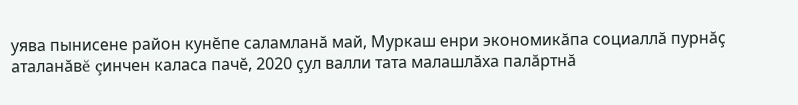уява пынисене район кунĕпе саламланă май, Муркаш енри экономикăпа социаллă пурнăç аталанăвĕ çинчен каласа пачĕ, 2020 çул валли тата малашлăха палăртнă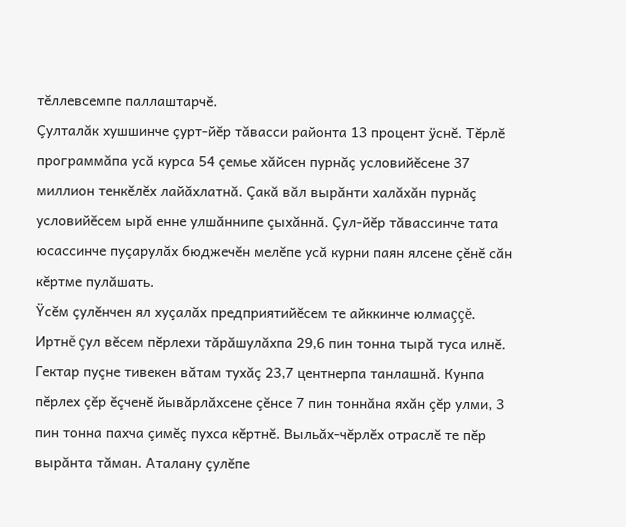тĕллевсемпе паллаштарчĕ.
Çулталăк хушшинче çурт-йĕр тăвасси районта 13 процент ÿснĕ. Тĕрлĕ программăпа усă курса 54 çемье хăйсен пурнăç условийĕсене 37 миллион тенкĕлĕх лайăхлатнă. Çакă вăл вырăнти халăхăн пурнăç условийĕсем ырă енне улшăннипе çыхăннă. Çул-йĕр тăвассинче тата юсассинче пуçарулăх бюджечĕн мелĕпе усă курни паян ялсене çĕнĕ сăн кĕртме пулăшать.
Ÿсĕм çулĕнчен ял хуçалăх предприятийĕсем те айккинче юлмаççĕ. Иртнĕ çул вĕсем пĕрлехи тăрăшулăхпа 29,6 пин тонна тырă туса илнĕ. Гектар пуçне тивекен вăтам тухăç 23,7 центнерпа танлашнă. Кунпа пĕрлех çĕр ĕçченĕ йывăрлăхсене çĕнсе 7 пин тоннăна яхăн çĕр улми, 3 пин тонна пахча çимĕç пухса кĕртнĕ. Выльăх-чĕрлĕх отраслĕ те пĕр вырăнта тăман. Аталану çулĕпе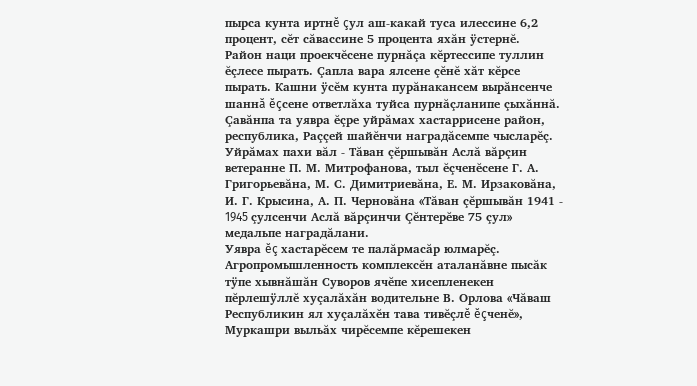пырса кунта иртнĕ çул аш-какай туса илессине 6,2 процент, сĕт сăвассине 5 процента яхăн ÿстернĕ.
Район наци проекчĕсене пурнăçа кĕртессипе туллин ĕçлесе пырать. Çапла вара ялсене çĕнĕ хăт кĕрсе пырать. Кашни ÿсĕм кунта пурăнакансем вырăнсенче шаннă ĕçсене ответлăха туйса пурнăçланипе çыхăннă. Çавăнпа та уявра ĕçре уйрăмах хастаррисене район, республика, Раççей шайĕнчи наградăсемпе чысларĕç. Уйрăмах пахи вăл - Тăван çĕршывăн Аслă вăрçин ветеранне П. М. Митрофанова, тыл ĕçченĕсене Г. А. Григорьевăна, М. С. Димитриевăна, Е. М. Ирзаковăна, И. Г. Крысина, А. П. Черновăна «Тăван çĕршывăн 1941 - 1945 çулсенчи Аслă вăрçинчи Çĕнтерĕве 75 çул» медальпе наградăлани.
Уявра ĕç хастарĕсем те палăрмасăр юлмарĕç. Агропромышленность комплексĕн аталанăвне пысăк тÿпе хывнăшăн Суворов ячĕпе хисепленекен пĕрлешÿллĕ хуçалăхăн водительне В. Орлова «Чăваш Республикин ял хуçалăхĕн тава тивĕçлĕ ĕçченĕ», Муркашри выльăх чирĕсемпе кĕрешекен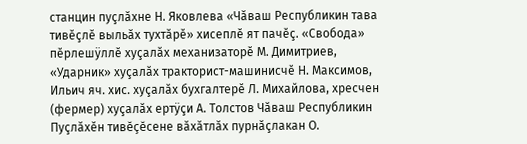станцин пуçлăхне Н. Яковлева «Чăваш Республикин тава тивĕçлĕ выльăх тухтăрĕ» хисеплĕ ят пачĕç. «Свобода» пĕрлешÿллĕ хуçалăх механизаторĕ М. Димитриев, «Ударник» хуçалăх тракторист-машинисчĕ Н. Максимов, Ильич яч. хис. хуçалăх бухгалтерĕ Л. Михайлова, хресчен (фермер) хуçалăх ертÿçи А. Толстов Чăваш Республикин Пуçлăхĕн тивĕçĕсене вăхăтлăх пурнăçлакан О.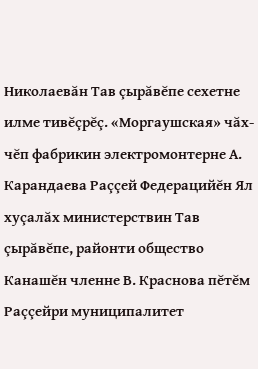Николаевăн Тав çырăвĕпе сехетне илме тивĕçрĕç. «Моргаушская» чăх-чĕп фабрикин электромонтерне А. Карандаева Раççей Федерацийĕн Ял хуçалăх министерствин Тав çырăвĕпе, районти общество Канашĕн членне В. Краснова пĕтĕм Раççейри муниципалитет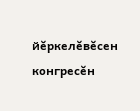йĕркелĕвĕсен конгресĕн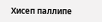Хисеп паллипе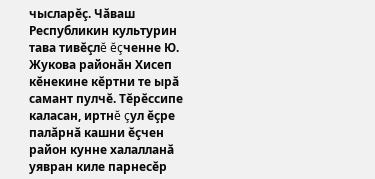чысларĕç. Чăваш Республикин культурин тава тивĕçлĕ ĕçченне Ю. Жукова районăн Хисеп кĕнекине кĕртни те ырă самант пулчĕ. Тĕрĕссипе каласан, иртнĕ çул ĕçре палăрнă кашни ĕçчен район кунне халалланă уявран киле парнесĕр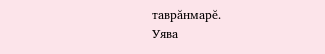таврăнмарĕ.
Уява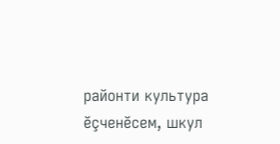районти культура ĕçченĕсем, шкул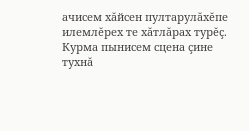ачисем хăйсен пултарулăхĕпе илемлĕрех те хăтлăрах турĕç. Курма пынисем сцена çине тухнă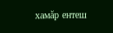хамăр ентеш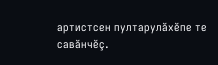артистсен пултарулăхĕпе те савăнчĕç.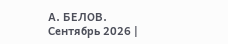А. БЕЛОВ.
Сентябрь 2026 |